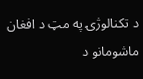د تکنالوژۍ په مټ د افغان ماشومانو د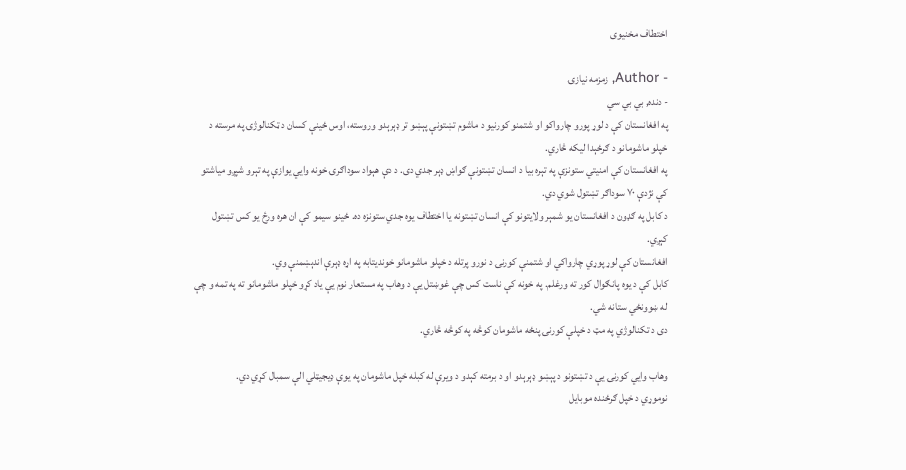اختطاف مخنیوی

- Author, زمزمه نیازۍ
- دنده, بي بي سي
په افغانستان کې د لوړ پورو چارواکو او شتمنو کورنیو د ماشوم تښتونې پېښو تر ډېرېدو وروسته، اوس ځینې کسان د ټکنالوژۍ په مرسته د خپلو ماشومانو د ګرځېدا لیکه څاري.
په افغانستان کې امنیتي ستونزې په تېره بیا د انسان تښتونې ګواښ ډېر جدي دی. د دې هېواد سوداګرۍ خونه وایي یوازې په تېرو شپږو میاشتو کې نژدې ۷۰ سوداګر تښتول شوي دي.
د کابل په ګډون د افغانستان یو شمېر ولایتونو کې انسان تښتونه یا اختطاف یوه جدي ستونزه ده. ځینو سیمو کې ان هره ورځ یو کس تښتول کېږي.
افغانستان کې لوړ پوړي چارواکي او شتمنې کورنۍ د نورو پرتله د خپلو ماشومانو خوندیتابه په اړه ډېرې اندېښمنې وي.
کابل کې د یوه پانګوال کور ته ورغلم. په خونه کې ناست کس چې غوښتل یې د وهاب په مستعار نوم یې یاد کړو خپلو ماشومانو ته په تمه و چې له ښوونځي ستانه شي.
دی د تکنالوژي په مټ د خپلې کورنۍ پنځه ماشومان کوڅه په کوڅه څاري.

وهاب وايي کورنۍ یې د تښتونو د پېښو ډېرېدو او د برمته کېدو د ویرې له کبله خپل ماشومان په یوې ډیجیټلي الې سمبال کړي دي.
نوموړي د خپل ګرځنده موبایل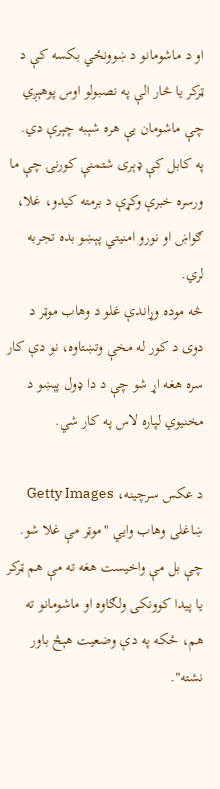او د ماشومانو د ښوونځي بکسه کې د ټرکر یا څار الې په نصبولو اوس پوهېږي چې ماشومان یې هره شېبه چېرې دي.
په کابل کې ډېری شتمنې کورنۍ چې ما ورسره خبرې وکړې د برمته کیدو، غلا، ګواښ او نورو امنیتي پېښو بده تجربه لري.
څه موده وړاندې غلو د وهاب موټر د دوی د کور له مخې وتښتاوه، نو دې کار سره هغه اړ شو چې د دا ډول پېښو د مخنیوي لپاره لاس په کار شي.

د عکس سرچینه، Getty Images
ښاغلی وهاب وايي "موټر مې غلا شو. چې بل مې واخیست هغه ته مې هم ټرکر یا پیدا کوونکی ولګاوه او ماشومانو ته هم، ځکه په دې وضعيت هېڅ باور نشته".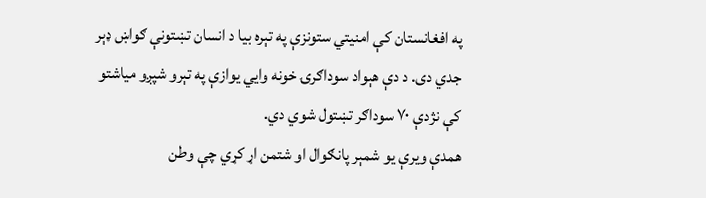په افغانستان کې امنیتي ستونزې په تېره بیا د انسان تښتونې ګواښ ډېر جدي دی. د دې هېواد سوداګرۍ خونه وایي یوازې په تېرو شپږو میاشتو کې نژدې ۷۰ سوداګر تښتول شوي دي.
همدې ویرې یو شمېر پانګوال او شتمن اړ کړي چې وطن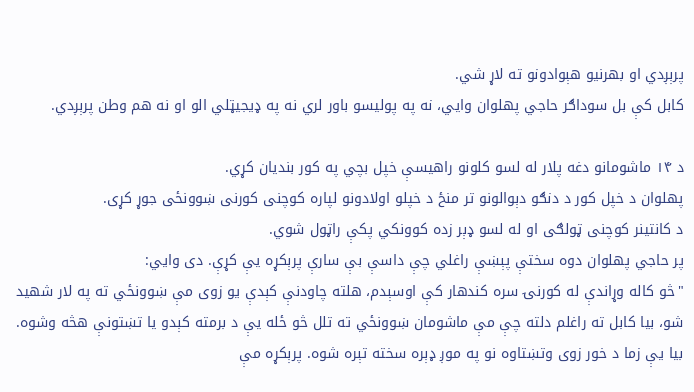پرېږدي او بهرنیو هېوادونو ته لاړ شي.
کابل کې بل سوداګر حاجي پهلوان وايي، نه په پولیسو باور لري نه په ډیجیټلي الو او نه هم وطن پرېږدي.

د ۱۴ ماشومانو دغه پلار له لسو کلونو راهیسې خپل بچي په کور بنديان کړي.
پهلوان د خپل کور د دنګو دېوالونو تر منځ د خپلو اولادونو لپاره کوچنی کورنی ښوونځی جوړ کړی.
د کانتینر کوچنی ټولګی او له لسو ډېر زده کوونکي پکې راټول شوي.
پر حاجي پهلوان دوه سختې پېښې راغلي چې داسې بې سارې پرېکړه یې کړې. دی وايي:
"څو کاله وړاندې له کورنۍ سره کندهار کې اوسېدم، هلته چاودنې کېدې یو زوی مې ښوونځي ته په لار شهید شو، بیا کابل ته راغلم دلته چې مې ماشومان ښوونځي ته تلل څو ځله یې د برمته کېدو یا تښتونې هڅه وشوه. بیا یې زما د خور زوی وتښتاوه نو په موږ ډېره سخته تېره شوه. پرېکړه مې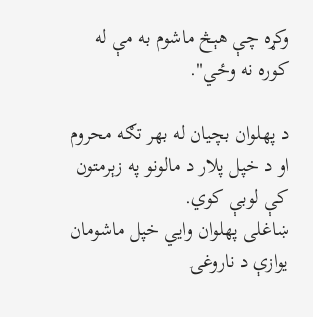وکړه چې هېڅ ماشوم به مې له کوره نه وځي".

د پهلوان بچیان له بهر تګه محروم او د خپل پلار د مالونو په زېرمتون کې لوبې کوي.
ښاغلی پهلوان وایي خپل ماشومان یوازې د ناروغۍ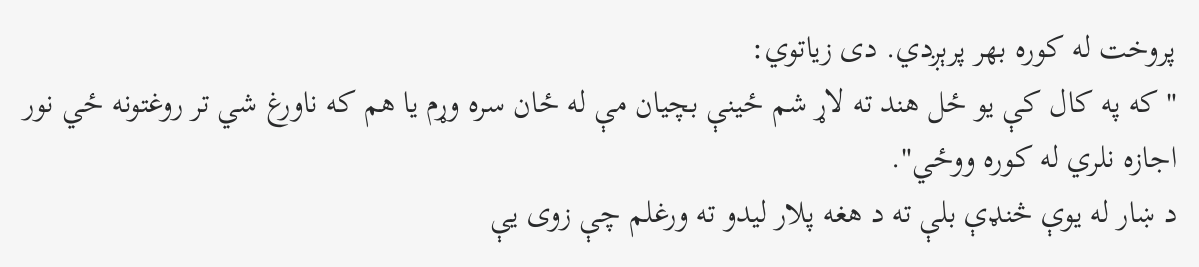پروخت له کوره بهر پرېږدي. دی زیاتوي:
"که په کال کې یو ځل هند ته لاړ شم ځینې بچیان مې له ځان سره وړم یا هم که ناورغ شي تر روغتونه ځي نور اجازه نلري له کوره ووځي".
د ښار له یوې څنډې بلې ته د هغه پلار لیدو ته ورغلم چې زوی یې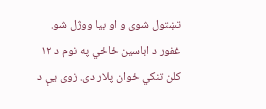تښتول شوی و او بیا ووژل شو.
غفور د اباسین ځاځي په نوم د ۱۲ کلن تنکي ځوان پلار دی. زوی یې د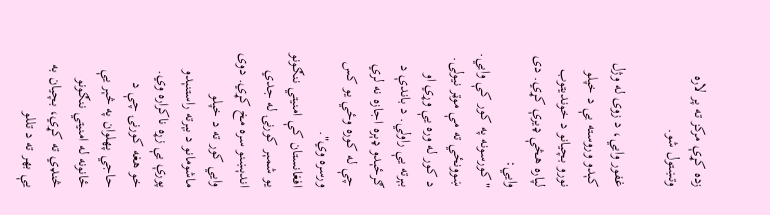زده کړې مرکز ته پر لاره وتښتول شو.

غفور وايي، د زوی له وژل کېدو وروسته یې د خپلو نورو بچیانو د خوندیتوب لپاره هڅې ډیرې کړي. دی وايي:
"کورسونه په کور کې وایي. ښوونځي ته مې موټر نیولی. د کور له وره یې وړي او بېرته یې راولي. د باندې د ګرځېدو ډېره اجازه نه لري چې له کوره وځي یو کس ورسره وي".
افغانستان کې امنیتي ننګونو یو شمېر کورنۍ له جدي اندېښنو سره مخ کړي. دوی وايي کور ته د خپلو ماشومانو د بېرته راستنېدو پورې یې زړه ناکراره وي.
خو هغه کورنۍ چې د حاجي پهلوان په څېر یې ځانونه له امنیتي ننګونو څنډي ته کړي، بچیان به یې بهر ته د تللو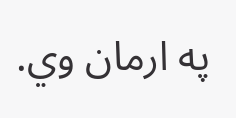په ارمان وي.